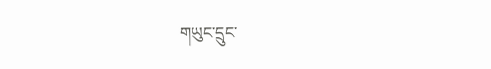གཡུང་དྲུང་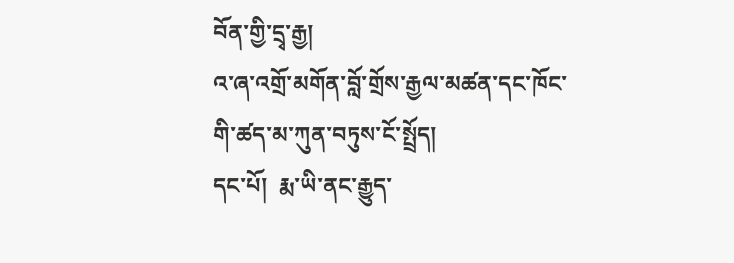བོན་གྱི་དྲྭ་རྒྱ།
འ་ཞ་འགྲོ་མགོན་བློ་གྲོས་རྒྱལ་མཚན་དང་ཁོང་གི་ཚད་མ་ཀུན་བཏུས་ངོ་སྤྲོད།
དང་པོ།  རྨ་ཡི་ནང་རྒྱུད་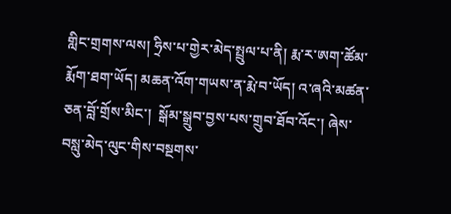གླིང་གྲགས་ལས། ཧྲིས་པ་གྱེར་མེད་སྤྲུལ་པ་ནི། རྨ་ར་ཨག་ཚོམ་རྨོག་ཐག་ཡོད། མཆན་འོག་གཡས་ན་རྨེ་བ་ཡོད། འ་ཞའི་མཚན་ཅན་བློ་གྲོས་མིང་།  སྒོམ་སྒྲུབ་བྱས་པས་གྲུབ་ཐོབ་འོང་། ཞེས་བསླུ་མེད་ལུང་གིས་བསྔགས་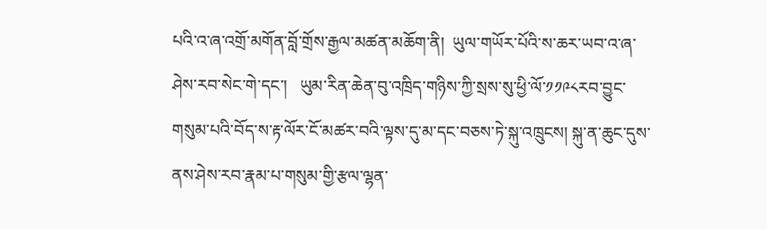པའི་འ་ཞ་འགྲོ་མགོན་བློ་གྲོས་རྒྱལ་མཚན་མཆོག་ནི།  ཡུལ་གཡོར་པོའི་ས་ཆར་ཡབ་འ་ཞ་ཤེས་རབ་སེང་གེ་དང་།   ཡུམ་རིན་ཆེན་བུ་འཁྲིད་གཉིས་ཀྱི་སྲས་སུ་ཕྱི་ལོ་༡༡༩༨རབ་བྱུང་གསུམ་པའི་བོད་ས་རྟ་ལོར་ངོ་མཚར་བའི་ལྟས་དུ་མ་དང་བཅས་ཏེ་སྐུ་འཁྲུངས། སྐུ་ན་ཆུང་དུས་ནས་ཤེས་རབ་རྣམ་པ་གསུམ་གྱི་རྩལ་ལྷན་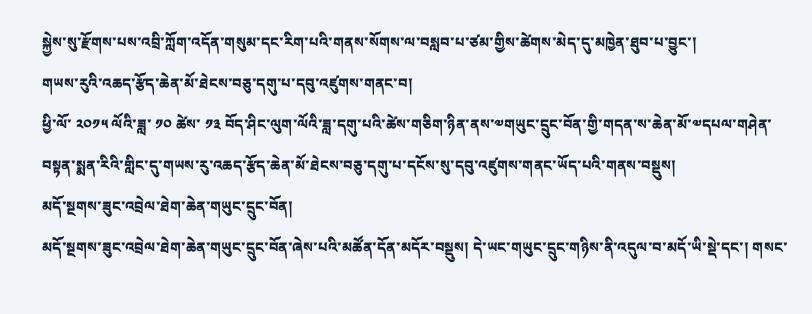སྐྱེས་སུ་རྫོགས་པས་འབྲི་ཀློག་འདོན་གསུམ་དང་རིག་པའི་གནས་སོགས་ལ་བསླབ་པ་ཙམ་གྱིས་ཚེགས་མེད་དུ་མཁྱེན་ཐུབ་པ་བྱུང་།
གཡས་རུའི་འཆད་རྩོད་ཆེན་མོ་ཐེངས་བཅུ་དགུ་པ་དབུ་འཛུགས་གནང་བ།
ཕྱི་ལོ་ ༢༠༡༥ ལོའི་ཟླ་ ༡༠ ཚེས་ ༡༣ བོད་ཤིང་ལུག་ལོའི་ཟླ་དགུ་པའི་ཚེས་གཅིག་ཉིན་ནས་༧གཡུང་དྲུང་བོན་གྱི་གདན་ས་ཆེན་མོ་༧དཔལ་གཤེན་བསྟན་སྨན་རིའི་གླིང་དུ་གཡས་རུ་འཆད་རྩོད་ཆེན་མོ་ཐེངས་བཅུ་དགུ་པ་དངོས་སུ་དབུ་འཛུགས་གནང་ཡོད་པའི་གནས་བསྡུས།
མདོ་སྔགས་ཟུང་འབྲེལ་ཐེག་ཆེན་གཡུང་དྲུང་བོན།
མདོ་སྔགས་ཟུང་འབྲེལ་ཐེག་ཆེན་གཡུང་དྲུང་བོན་ཞེས་པའི་མཚོན་དོན་མདོར་བསྡུས། དེ་ཡང་གཡུང་དྲུང་གཉིས་ནི་འདུལ་བ་མདོ་ཡི་སྡེ་དང་། གསང་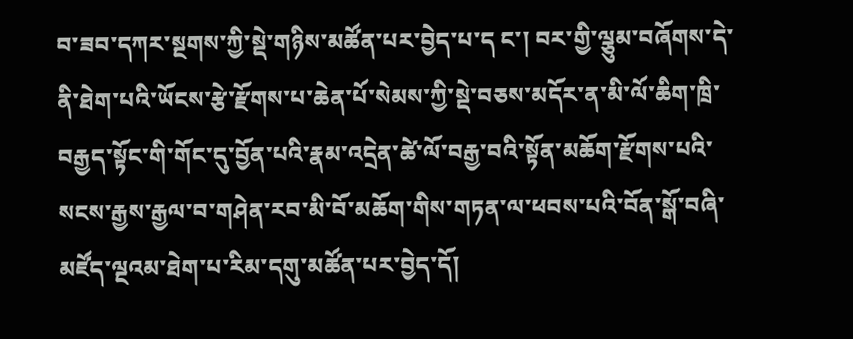བ་ཟབ་དཀར་སྔགས་ཀྱི་སྡེ་གཉིས་མཚོན་པར་བྱེད་པ་ད ང་། བར་གྱི་ལྕུམ་བཞོགས་དེ་ནི་ཐེག་པའི་ཡོངས་རྩེ་རྫོགས་པ་ཆེན་པོ་སེམས་ཀྱི་སྡེ་བཅས་མདོར་ན་མི་ལོ་ཆིག་ཁྲི་བརྒྱད་སྟོང་གི་གོང་དུ་བྱོན་པའི་རྣམ་འདྲེན་ཚེ་ལོ་བརྒྱ་བའི་སྟོན་མཆོག་རྫོགས་པའི་སངས་རྒྱས་རྒྱལ་བ་གཤེན་རབ་མི་བོ་མཆོག་གིས་གཏན་ལ་ཕབས་པའི་བོན་སྒོ་བཞི་མཛོད་ལྔའམ་ཐེག་པ་རིམ་དགུ་མཚོན་པར་བྱེད་དོ།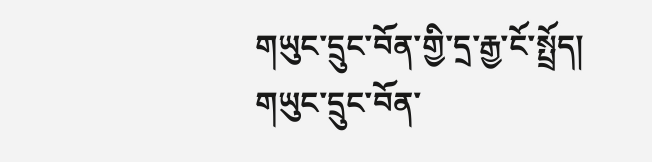གཡུང་དྲུང་བོན་གྱི་དྲ་རྒྱ་ངོ་སྤྲོད།
གཡུང་དྲུང་བོན་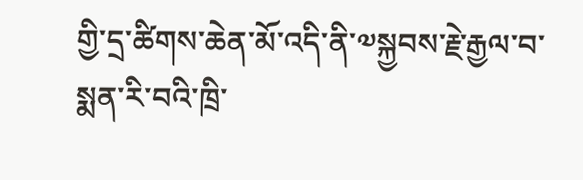གྱི་དྲ་ཚིགས་ཆེན་མོ་འདི་ནི་༧སྐྱབས་རྗེ་རྒྱལ་བ་སྨན་རི་བའི་ཁྲི་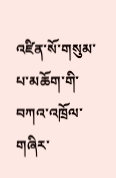འཛིན་སོ་གསུམ་པ་མཆོག་གི་བཀའ་འཁྲོལ་གཞིར་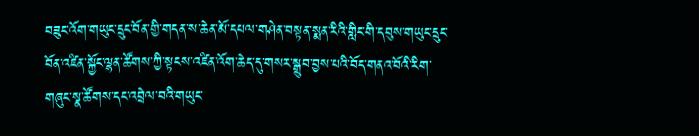བཟུང་འོག་གཡུང་དྲུང་བོན་གྱི་གདན་ས་ཆེན་མོ་དཔལ་གཤེན་བསྟན་སྨན་རིའི་གླིང་གི་དབུས་གཡུང་དྲུང་བོན་འཛིན་སྐྱོང་ལྷན་ཚོགས་ཀྱི་སྟངས་འཛིན་འོག་ཆེད་དུ་གསར་སྒྲུབ་བྱས་པའི་བོད་གནའ་བོའི་རིག་གཞུང་སྣ་ཚོགས་དང་འབྲེལ་བའི་གཡུང་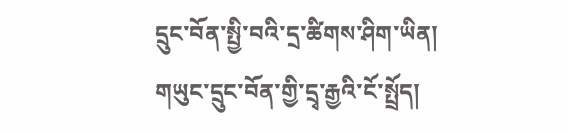དྲུང་བོན་སྤྱི་བའི་དྲ་ཚིགས་ཤིག་ཡིན།
གཡུང་དྲུང་བོན་གྱི་དྲྭ་རྒྱའི་ངོ་སྤྲོད།